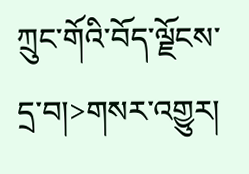ཀྲུང་གོའི་བོད་ལྗོངས་དྲ་བ།>གསར་འགྱུར།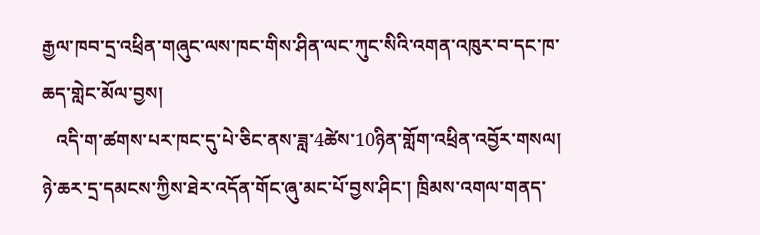རྒྱལ་ཁབ་དྲ་འཕྲིན་གཞུང་ལས་ཁང་གིས་ཤིན་ལང་ཀུང་སིའི་འགན་འཁུར་བ་དང་ཁ་ཆད་གླེང་མོལ་བྱས།
   འདི་ག་ཚགས་པར་ཁང་དུ་པེ་ཅིང་ནས་ཟླ་4ཚེས་10ཉིན་གློག་འཕྲིན་འབྱོར་གསལ། ཉེ་ཆར་དྲ་དམངས་ཀྱིས་ཐེར་འདོན་གོང་ཞུ་མང་པོ་བྱས་ཤིང་། ཁྲིམས་འགལ་གནད་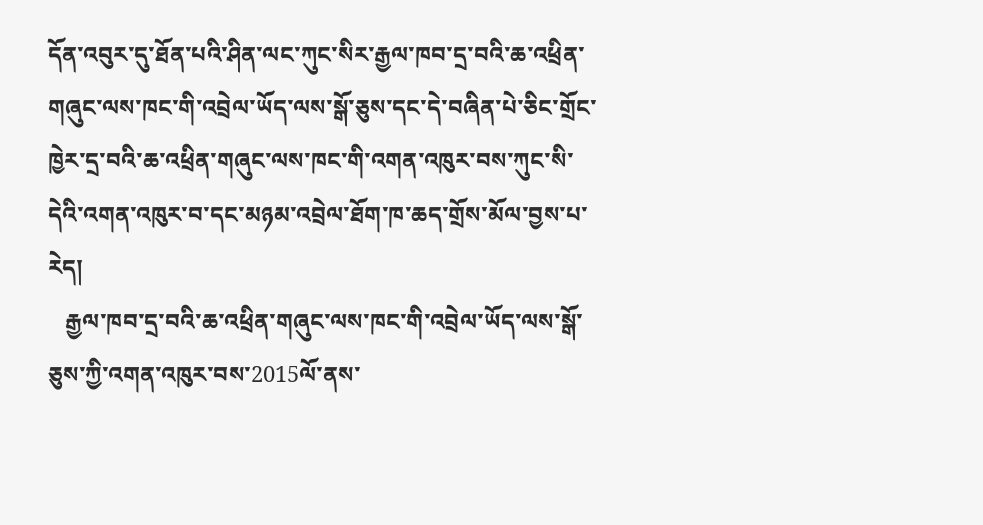དོན་འབུར་དུ་ཐོན་པའི་ཤིན་ལང་ཀུང་སིར་རྒྱལ་ཁབ་དྲ་བའི་ཆ་འཕྲིན་གཞུང་ལས་ཁང་གི་འབྲེལ་ཡོད་ལས་སྒོ་ཅུས་དང་དེ་བཞིན་པེ་ཅིང་གྲོང་ཁྱེར་དྲ་བའི་ཆ་འཕྲིན་གཞུང་ལས་ཁང་གི་འགན་འཁུར་བས་ཀུང་སི་དེའི་འགན་འཁུར་བ་དང་མཉམ་འབྲེལ་ཐོག་ཁ་ཆད་གྲོས་མོལ་བྱས་པ་རེད།
   རྒྱལ་ཁབ་དྲ་བའི་ཆ་འཕྲིན་གཞུང་ལས་ཁང་གི་འབྲེལ་ཡོད་ལས་སྒོ་ཅུས་ཀྱི་འགན་འཁུར་བས་2015ལོ་ནས་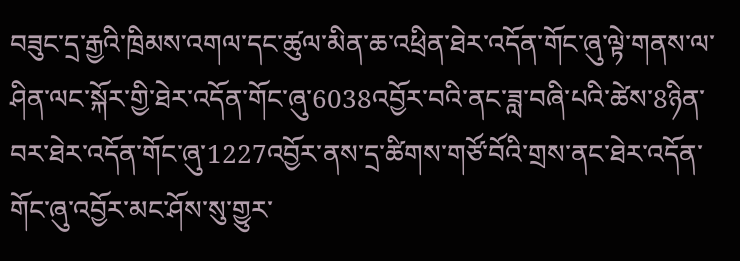བཟུང་དྲ་རྒྱའི་ཁྲིམས་འགལ་དང་ཚུལ་མིན་ཆ་འཕྲིན་ཐེར་འདོན་གོང་ཞུ་ལྟེ་གནས་ལ་ཤིན་ལང་སྐོར་གྱི་ཐེར་འདོན་གོང་ཞུ་6038འབྱོར་བའི་ནང་ཟླ་བཞི་པའི་ཚེས་8ཉིན་བར་ཐེར་འདོན་གོང་ཞུ་1227འབྱོར་ནས་དྲ་ཚིགས་གཙོ་བོའི་གྲས་ནང་ཐེར་འདོན་གོང་ཞུ་འབྱོར་མང་ཤོས་སུ་གྱུར་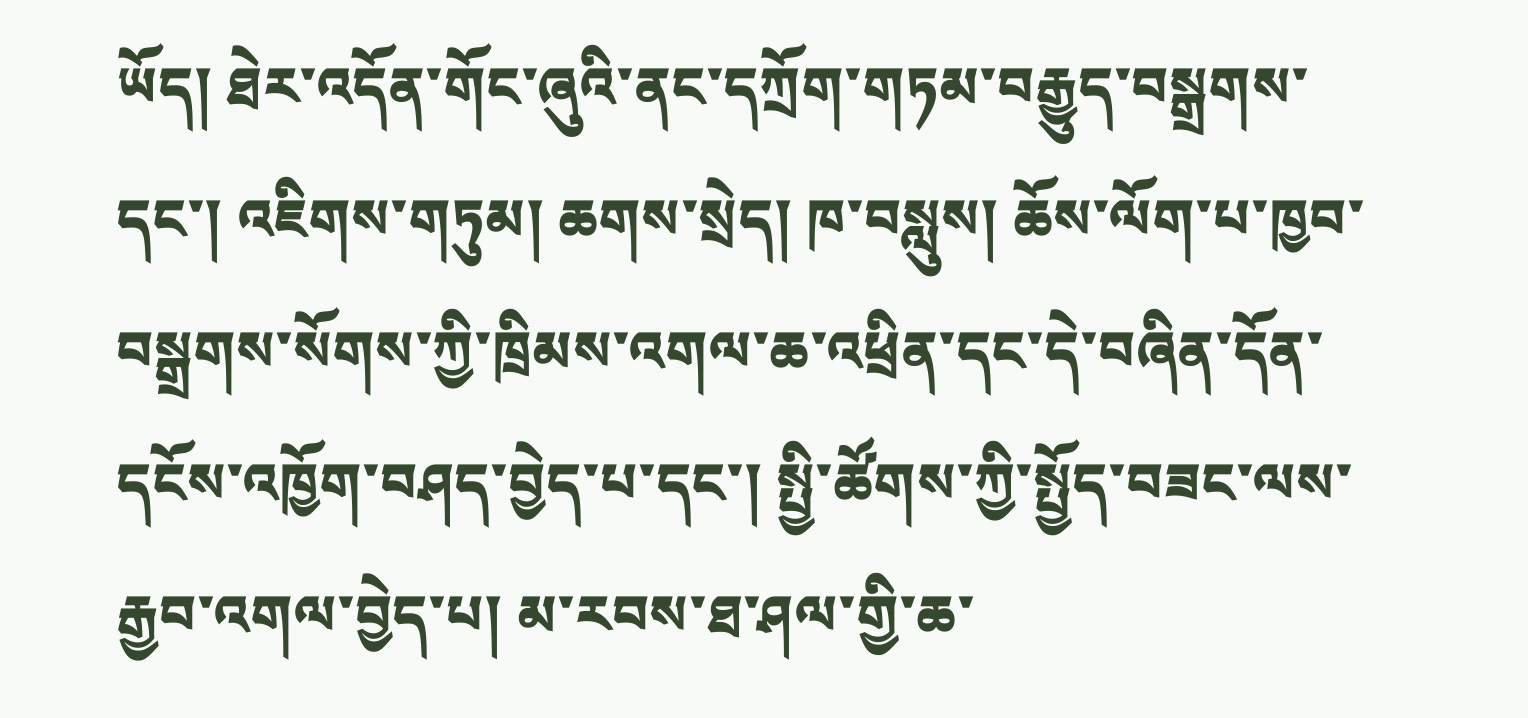ཡོད། ཐེར་འདོན་གོང་ཞུའི་ནང་དཀྲོག་གཏམ་བརྒྱུད་བསྒྲགས་དང་། འཇིགས་གཏུམ། ཆགས་སྲེད། ཁ་བསླུས། ཆོས་ལོག་པ་ཁྱབ་བསྒྲགས་སོགས་ཀྱི་ཁྲིམས་འགལ་ཆ་འཕྲིན་དང་དེ་བཞིན་དོན་དངོས་འཁྱོག་བཤད་བྱེད་པ་དང་། སྤྱི་ཚོགས་ཀྱི་སྤྱོད་བཟང་ལས་རྒྱབ་འགལ་བྱེད་པ། མ་རབས་ཐ་ཤལ་གྱི་ཆ་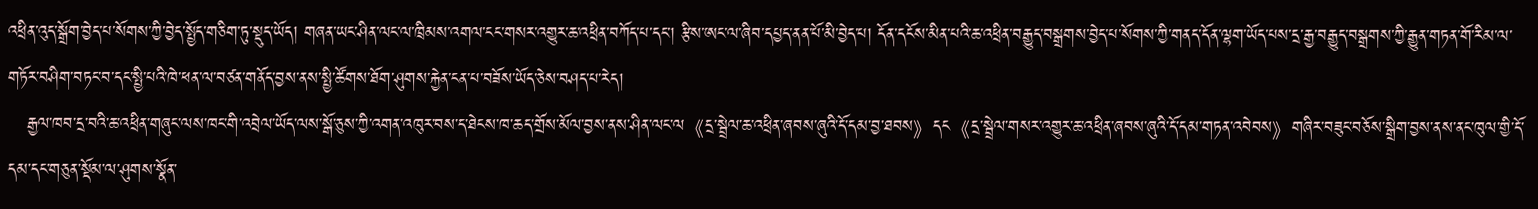འཕྲིན་འུད་སྒྲོག་བྱེད་པ་སོགས་ཀྱི་བྱེད་སྤྱོད་གཅིག་ཏུ་སྡུད་ཡོད། གཞན་ཡང་ཤིན་ལང་ལ་ཁྲིམས་འགལ་ངང་གསར་འགྱུར་ཆ་འཕྲིན་བཀོད་པ་དང་། རྩིས་ཨང་ལ་ཞིབ་དཔྱད་ནན་པོ་མི་བྱེད་པ། དོན་དངོས་མིན་པའི་ཆ་འཕྲིན་བརྒྱུད་བསྒྲགས་བྱེད་པ་སོགས་ཀྱི་གནད་དོན་ལྷག་ཡོད་པས་དྲ་རྒྱ་བརྒྱུད་བསྒྲགས་ཀྱི་རྒྱུན་གཏན་གོ་རིམ་ལ་གཏོར་བཤིག་བཏང་བ་དང་སྤྱི་པའི་ཁེ་ཕན་ལ་བཙན་གནོད་བྱས་ནས་སྤྱི་ཚོགས་ཐོག་ཤུགས་རྐྱེན་ངན་པ་བཟོས་ཡོད་ཅེས་བཤད་པ་རེད།
   རྒྱལ་ཁབ་དྲ་བའི་ཆ་འཕྲིན་གཞུང་ལས་ཁང་གི་འབྲེལ་ཡོད་ལས་སྒོ་ཅུས་ཀྱི་འགན་འཁུར་བས་ད་ཐེངས་ཁ་ཆད་གྲོས་མོལ་བྱས་ནས་ཤིན་ལང་ལ《དྲ་སྦྲེལ་ཆ་འཕྲིན་ཞབས་ཞུའི་དོ་དམ་བྱ་ཐབས》དང《དྲ་སྦྲེལ་གསར་འགྱུར་ཆ་འཕྲིན་ཞབས་ཞུའི་དོ་དམ་གཏན་འབེབས》གཞིར་བཟུང་བཅོས་སྒྲིག་བྱས་ནས་ནང་ཁུལ་གྱི་དོ་དམ་དང་གཅུན་སྡོམ་ལ་ཤུགས་སྣོན་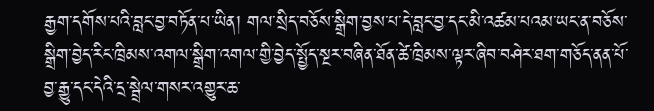རྒྱག་དགོས་པའི་བླང་བྱ་བཏོན་པ་ཡིན། གལ་སྲིད་བཅོས་སྒྲིག་བྱས་པ་དེ་བླང་བྱ་དང་མི་འཚམ་པའམ་ཡང་ན་བཅོས་སྒྲིག་བྱེད་རིང་ཁྲིམས་འགལ་སྒྲིག་འགལ་གྱི་བྱེད་སྤྱོད་སྔར་བཞིན་ཐོན་ཚེ་ཁྲིམས་ལྟར་ཞིབ་བཤེར་ཐག་གཅོད་ནན་པོ་བྱ་རྒྱུ་དང་དེའི་དྲ་སྦྲེལ་གསར་འགྱུར་ཆ་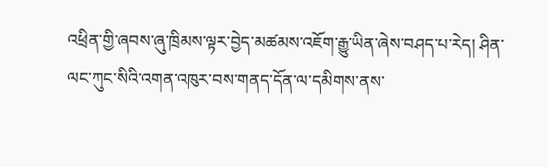འཕྲིན་གྱི་ཞབས་ཞུ་ཁྲིམས་ལྟར་བྱེད་མཚམས་འཇོག་རྒྱུ་ཡིན་ཞེས་བཤད་པ་རེད། ཤིན་ལང་ཀུང་སིའི་འགན་འཁུར་བས་གནད་དོན་ལ་དམིགས་ནས་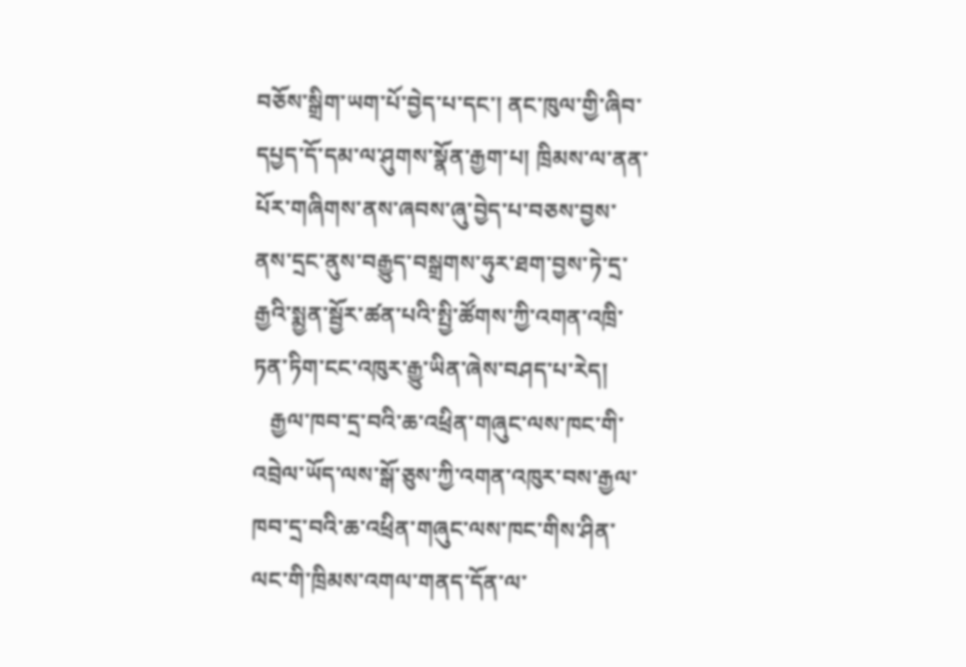བཅོས་སྒྲིག་ཡག་པོ་བྱེད་པ་དང་། ནང་ཁུལ་གྱི་ཞིབ་དཔྱད་དོ་དམ་ལ་ཤུགས་སྣོན་རྒྱག་པ། ཁྲིམས་ལ་ནན་པོར་གཞིགས་ནས་ཞབས་ཞུ་བྱེད་པ་བཅས་བྱས་ནས་དྲང་ནུས་བརྒྱུད་བསྒྲགས་ཧུར་ཐག་བྱས་ཏེ་དྲ་རྒྱའི་སྨྱན་སྦྱོར་ཚན་པའི་སྤྱི་ཚོགས་ཀྱི་འགན་འཁྲི་ཏན་ཏིག་ངང་འཁུར་རྒྱུ་ཡིན་ཞེས་བཤད་པ་རེད།
   རྒྱལ་ཁབ་དྲ་བའི་ཆ་འཕྲིན་གཞུང་ལས་ཁང་གི་འབྲེལ་ཡོད་ལས་སྒོ་ཅུས་ཀྱི་འགན་འཁུར་བས་རྒྱལ་ཁབ་དྲ་བའི་ཆ་འཕྲིན་གཞུང་ལས་ཁང་གིས་ཤིན་ལང་གི་ཁྲིམས་འགལ་གནད་དོན་ལ་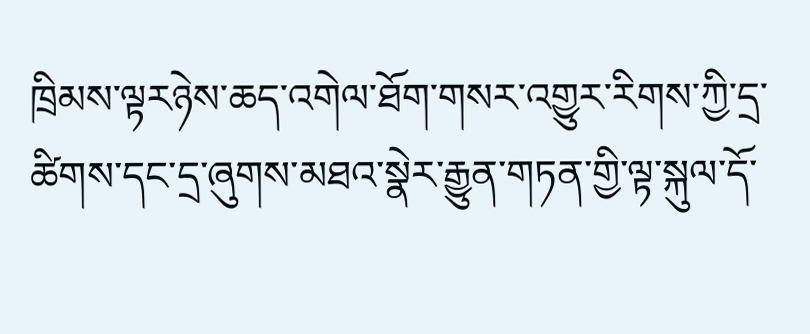ཁྲིམས་ལྟརཉེས་ཆད་འགེལ་ཐོག་གསར་འགྱུར་རིགས་ཀྱི་དྲ་ཚིགས་དང་དྲ་ཞུགས་མཐའ་སྣེར་རྒྱུན་གཏན་གྱི་ལྟ་སྐུལ་དོ་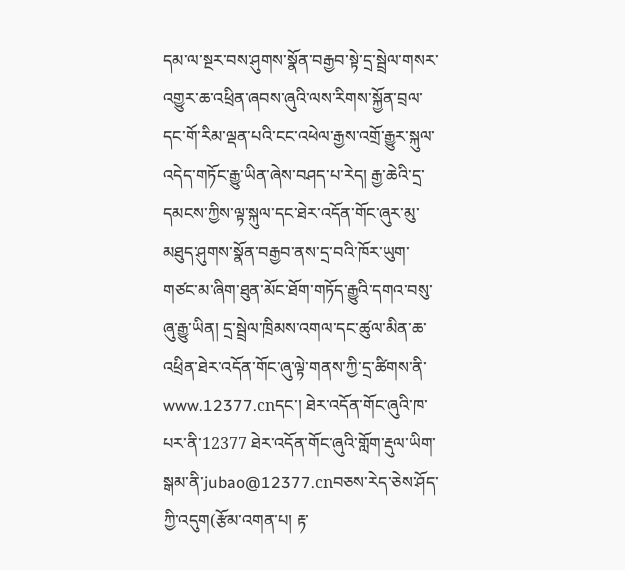དམ་ལ་སྔར་བས་ཤུགས་སྣོན་བརྒྱབ་སྟེ་དྲ་སྦྲེལ་གསར་འགྱུར་ཆ་འཕྲིན་ཞབས་ཞུའི་ལས་རིགས་སྐྱོན་བྲལ་དང་གོ་རིམ་ལྡན་པའི་ངང་འཕེལ་རྒྱས་འགྲོ་རྒྱུར་སྐུལ་འདེད་གཏོང་རྒྱུ་ཡིན་ཞེས་བཤད་པ་རེད། རྒྱ་ཆེའི་དྲ་དམངས་ཀྱིས་ལྟ་སྐུལ་དང་ཐེར་འདོན་གོང་ཞུར་མུ་མཐུད་ཤུགས་སྣོན་བརྒྱབ་ནས་དྲ་བའི་ཁོར་ཡུག་གཙང་མ་ཞིག་ཐུན་མོང་ཐོག་གཏོད་རྒྱུའི་དགའ་བསུ་ཞུ་རྒྱུ་ཡིན། དྲ་སྦྲེལ་ཁྲིམས་འགལ་དང་ཚུལ་མིན་ཆ་འཕྲིན་ཐེར་འདོན་གོང་ཞུ་ལྟེ་གནས་ཀྱི་དྲ་ཚིགས་ནི་www.12377.cnདང་། ཐེར་འདོན་གོང་ཞུའི་ཁ་པར་ནི་12377 ཐེར་འདོན་གོང་ཞུའི་གློག་རྡུལ་ཡིག་སྒམ་ནི་jubao@12377.cnབཅས་རེད་ཅེས་ཤོད་ཀྱི་འདུག(རྩོམ་འགན་པ། རྟ་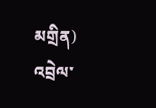མགྲིན)
འབྲེལ་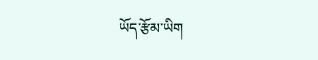ཡོད་རྩོམ་ཡིག